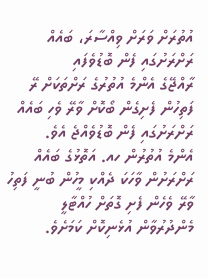އުތުރަށް ވަރަށް ވިއްސާރަ، ބައެއް ރަށްރަށުގައި ފެން ބޮޑުވެފައި
ރާއްޖޭގެ އެންމެ އުތުރުގެ ރަށްތަކަށް ރޭ ފަތިހުން ފެށިގެން ބޯކޮށް ވާރޭ ވެހި ބައެއް ރަށްރަށުގައި ފެން ބޮޑުވެއްޖެ އެވެ.
އެންމެ އުތުރުން ހއ. އަތޮޅުގެ ބައެއް ރަށްރަށުން ވާހަކަ ދެއްކި މީހުން ބުނީ ފަތިހު ވާރޭ ވެހެން ފެށި ގޮތަށް ހުއްޓާލީ މެންދުރުވާން އުޅެނިކޮށް ކަމަށެވެ.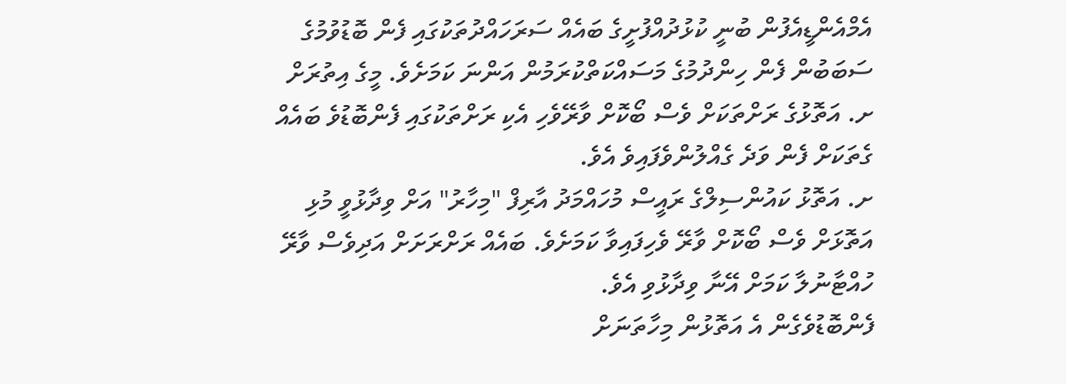އެމްއެންޑީއެފުން ބުނީ ކުޅުދުއްފުށީގެ ބައެއް ސަރަހައްދުތަކުގައި ފެން ބޮޑުވުމުގެ ސަބަބުން ފެން ހިންދުމުގެ މަސައްކަތްކުރަމުން އަންނަ ކަމަށެވެ. މީގެ އިތުރަށް ށ. އަތޮޅުގެ ރަށްތަކަށް ވެސް ބޯކޮށް ވާރޭވެހި އެކި ރަށްތަކުގައި ފެންބޮޑުވެ ބައެއް ގެތަކަށް ފެން ވަދެ ގެއްލުންވެފައިވެ އެވެ.
ށ. އަތޮޅު ކައުންސިލްގެ ރައީސް މުހައްމަދު އާރިފް "މިހާރު" އަށް ވިދާޅުވީ މުޅި އަތޮޅަށް ވެސް ބޯކޮށް ވާރޭ ވެހިފައިވާ ކަމަށެވެ. ބައެއް ރަށްރަށަށް އަދިވެސް ވާރޭ ހުއްޓާނުލާ ކަމަށް އޭނާ ވިދާޅުވި އެވެ.
ފެންބޮޑުވެގެން އެ އަތޮޅުން މިހާތަނަށް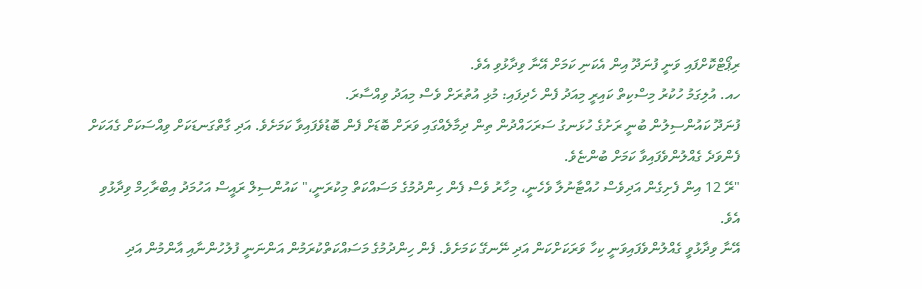ރިޕޯޓްކޮށްފައި ވަނީ ފުނަދޫ އިން އެކަނި ކަމަށް އޭނާ ވިދާޅުވި އެވެ.
ހއ. އުލިގަމު ހުކުރު މިސްކިތް ކައިރީ މިއަދު ފެން ހެދިފައި: މުޅި އުތުރަށް ވެސް މިއަދު ވިއްސާރަ.
ފުނަދޫ ކައުންސިލުން ބުނީ ރަށުގެ ހުޅަނގު ސަރަހައްދުން ތިން ދިމާލެއްގައި ވަރަށް ބޮޑަށް ފެން ބޮޑުވެފައިވާ ކަމަށެވެ. އަދި ގާތްގަނޑަކަށް ވިއްސަކަށް ގެއަކަށް ފެންވަދެ ގެއްލުންވެފައިވާ ކަމަށް ބުންޏެވެ.
"ރޭ 12 އިން ފެށިގެން އަދިވެސް ހުއްޓާނުލާ ވެހެނީ، މިހާރު ވެސް ފެން ހިންދުމުގެ މަސައްކަތް މިކުރަނީ،" ކައުންސިލް ރައީސް އަހުމަދު އިބްރާހިމް ވިދާޅުވި އެވެ.
އޭނާ ވިދާޅުވީ ގެއްލުންވެފައިވަނީ ކިހާ ވަރަކަށްކަން އަދި ނޭނގޭ ކަމަށެވެ. ފެން ހިންދުމުގެ މަސައްކަތްކުރަމުން އަންނަނީ ފުލުހުންނާއި އާންމުން އަދި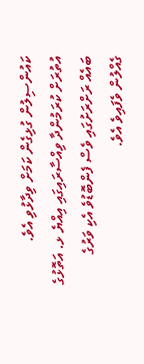ކައުންސިލުން ގުޅިގެން ކަމަށް ވިދާޅުވި އެވެ.
އުތުރަށް ކުރަމުންދާ ވިއްސާރައިގައި އިއްޔެ ޅ. އަތޮޅުގެ ބައެއް ރަށްރަށުގައި ވެސް ފެންބޮޑުވެ އެކި ވަރުގެ ގެއްލުން ވެފައިވެ އެވެ.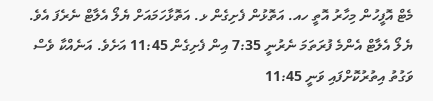މެޓް އޮފީހުން މިހާރު އޮތީ ހއ. އަތޮޅުން ފެށިގެން ޅ. އަތޮޅާހަމައަށް ޔެލޯ އެލާޓް ނެރެފަ އެވެ.
ޔެލޯ އެލާޓް އެންމެ ފުރަތަމަ ނެރުނީ 7:35 އިން ފެށިގެން 11:45 އަށެވެ. އަނެއްކާ ވެސް ވަގުތު އިތުރުކޮށްފައި ވަނީ 11:45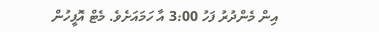އިން މެންދުރު ފަހު 3:00 އާ ހަމައަށެވެ. މެޓް އޮފީހުން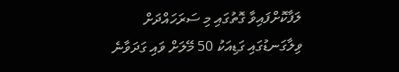ލަފާކޮށްފައިވާ ގޮތުގައި މި ސަރަހައްދަށް ވިލާގަނޑުގައި ގަޑިއަކު 50 މޭލަށް ވައި ގަދަވާނެ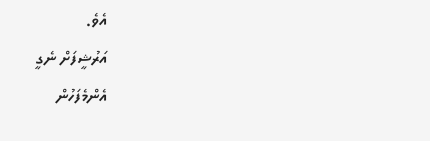އެވެ.
އަރުޝީފަށް ނެގީ
އެންމެފަހުން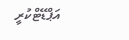އަޕްޑޭޓްކުރީ